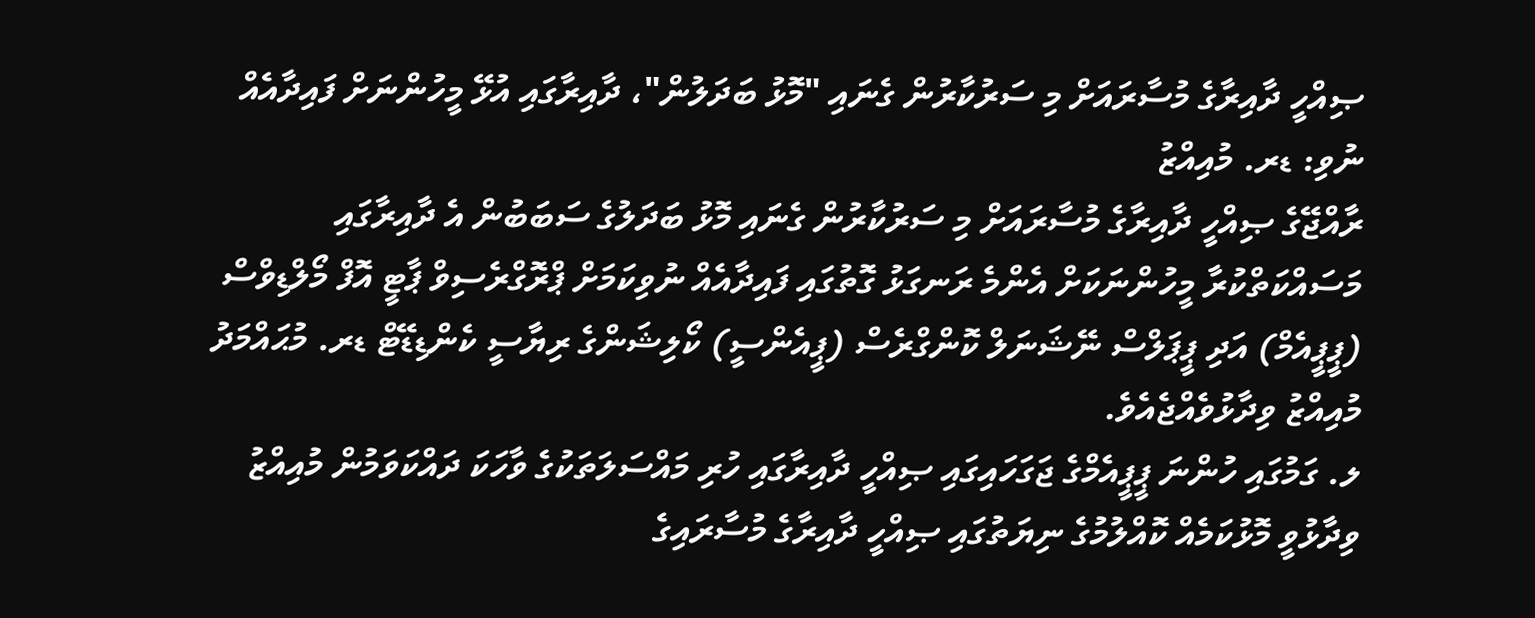ޞިއްހީ ދާއިރާގެ މުސާރައަށް މި ސަރުކާރުން ގެނައި "މޮޅު ބަދަލުން"، ދާއިރާގައި އުޅޭ މީހުންނަށް ފައިދާއެއް ނުވި: ޑރ. މުއިއްޒު
ރާއްޖޭގެ ޞިއްހީ ދާއިރާގެ މުސާރައަށް މި ސަރުކާރުން ގެނައި މޮޅު ބަދަލުގެ ސަބަބުން އެ ދާއިރާގައި މަސައްކަތްކުރާ މީހުންނަކަށް އެންމެ ރަނގަޅު ގޮތުގައި ފައިދާއެއް ނުވިކަމަށް ޕްރޮގްރެސިވް ޕާޓީ އޮފް މޯލްޑިވްސް (ޕީޕީއެމް) އަދި ޕީޕަލްސް ނޭޝަނަލް ކޮންގްރެސް (ޕީއެންސީ) ކޯލިޝަންގެ ރިޔާސީ ކެންޑިޑޭޓް ޑރ. މުޙައްމަދު މުއިއްޒު ވިދާޅުވެއްޖެއެވެ.
ލ. ގަމުގައި ހުންނަ ޕީޕީއެމްގެ ޖަގަހައިގައި ޞިއްހީ ދާއިރާގައި ހުރި މައްސަލަތަކުގެ ވާހަކަ ދައްކަވަމުން މުއިއްޒު ވިދާޅުވީ މޮޅުކަމެއް ކޮއްލުމުގެ ނިޔަތުގައި ޞިއްހީ ދާއިރާގެ މުސާރައިގެ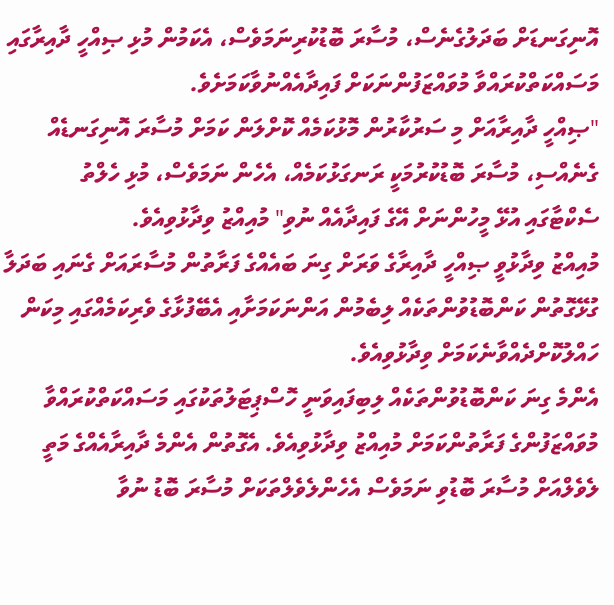އޮނިގަނޑަށް ބަދަލުގެނެސް، މުސާރަ ބޮޑުކުރިނަމަވެސް، އެކަމުން މުޅި ޞިއްހީ ދާއިރާގައި މަސައްކަތްކުރައްވާ މުވައްޒަފުންނަކަށް ފައިދާއެއްނުވާކަމަށެވެ.
"ޞިއްހީ ދާއިރާއަށް މި ސަރުކާރުން މޮޅުކަމެއް ކޮށްލަން ކަމަށް މުސާރަ އޮނިގަނޑެއް ގެނެއްސި، މުސާރަ ބޮޑުކުރުމަކީ ރަނގަޅުކަމެއް، އެހެން ނަމަވެސް، މުޅި ހެލްތު ސެކްޓާގައި އުޅޭ މީހުންނަށް އޭގެ ފައިދާއެއް ނުވި" މުއިއްޒު ވިދާޅުވިއެވެ.
މުއިއްޒު ވިދާޅުވީ ޞިއްހީ ދާއިރާގެ ވަރަށް ގިނަ ބައެއްގެ ފަރާތުން މުސާރައަށް ގެނައި ބަދަލާ ގުޅޭގޮތުން ކަންބޮޑުވުންތަކެއް ލިބެމުން އަންނަކަމަށާއި އެބޭފުޅާގެ ވެރިކަމެއްގައި މިކަން ހައްލުކޮށްދެއްވާނެކަމަށް ވިދާޅުވިއެވެ.
އެންމެ ގިނަ ކަންބޮޑުވުންތަކެއް ލިބިފައިވަނީ ހޮސްޕިޓަލުތަކުގައި މަސައްކަތްކުރައްވާ މުވައްޒަފުންގެ ފަރާތުންކަމަށް މުއިއްޒު ވިދާޅުވިއެވެ. އެގޮތުން އެންމެ ދާއިރާއެއްގެ މަތީ ލެވެލްއަށް މުސާރަ ބޮޑުވި ނަމަވެސް އެހެންލެވެލްތަކަށް މުސާރަ ބޮޑު ނުވާ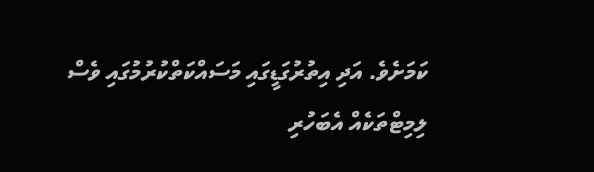ކަމަށެވެ. އަދި އިތުރުގަޑީގައި މަސައްކަތްކުރުމުގައި ވެސް ލިމިޓްތަކެއް އެބަހުރި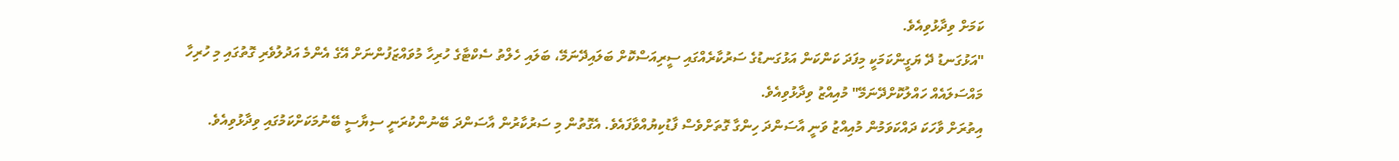ކަމަށް ވިދާޅުވިއެވެ.
"އަޅުގަނޑު ދޭ ޔަގީންކަމަކީ މިފަދަ ކަންކަން އަޅުގަނޑުގެ ސަރުކާރެއްގައި ސީރިއަސްކޮށް ބަލައިދޭނަމޭ، ބަލައި ހެލްތު ސެކްޓާގެ ހުރިހާ މުވައްޒަފުންނަށް އޭގެ އެންމެ އަދުލުވެރި ގޮތުގައި މި ހުރިހާ މައްސަލައެއް ހައްލުކޮށްދޭނަމޭ" މުއިއްޒު ވިދާޅުވިއެވެ.
އިތުރަށް ވާހަކަ ދައްކަވަމުން މުއިއްޒު ވަނީ އާސަންދަ ހިންގާ ގޮތަށްވެސް ފާޑުކިޔުއްވާފައެވެ. އެގޮތުން މި ސަރުކާރުން އާސަންދަ ބޭނުންކުރަނީ ސިޔާސީ ބޭނުމަކަށްކަމުގައި ވިދާޅުވިއެވެ.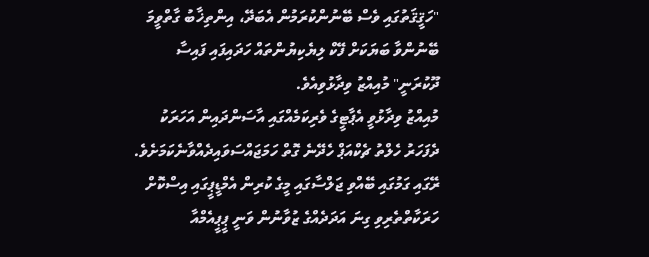"ހަޤީޤަތުގައި ވެސް ބޭނުންކުރަމުން އެބަދޭ، އިންތިޚާބު ގާތްވީމަ ބޭނުންވާ ބަޔަކަށް ފޭކް ލިޔެކިޔުންތައް ހަދައިފައި ފައިސާ ދޫކުރަނީ" މުއިއްޒު ވިދާޅުވިއެވެ.
މުއިއްޒު ވިދާޅުވީ އެޕާޓީގެ ވެރިކަމެއްގައި އާސަންދައިން އަހަރަކު ދެފަހަރު ހެލްތު ޗެކްއަޕް ހެދޭނެ ގޮތް ހަމަޖައްސަވައިދެއްވާނެކަމަށެވެ.
ރޭގައި ގަމުގައި ބޭއްވި ޖަލްސާގައި މީގެ ކުރިން އެމްޑީޕީގައި އިސްކޮށް ހަރަކާތްތެރިވި ގިނަ އަދަދެއްގެ ޒުވާނުން ވަނީ ޕީޕީއެމްއާ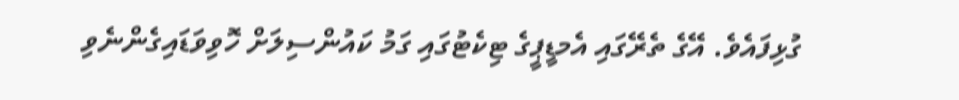ގުޅިފައެވެ. އޭގެ ތެރޭގައި އެމޑީޕީގެ ޓިކެޓުގައި ގަމު ކައުންސިލަށް ހޮވިވަޑައިގެންނެވި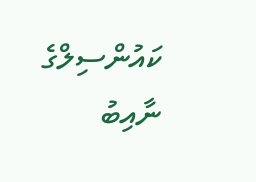ކައުންސިލްގެ ނާއިބު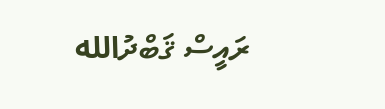ރައީސް ޤަބްދުالله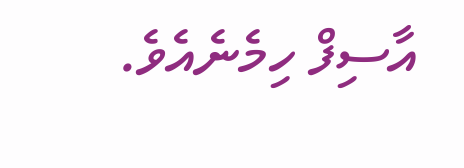އާސިފް ހިމެނެއެވެ.